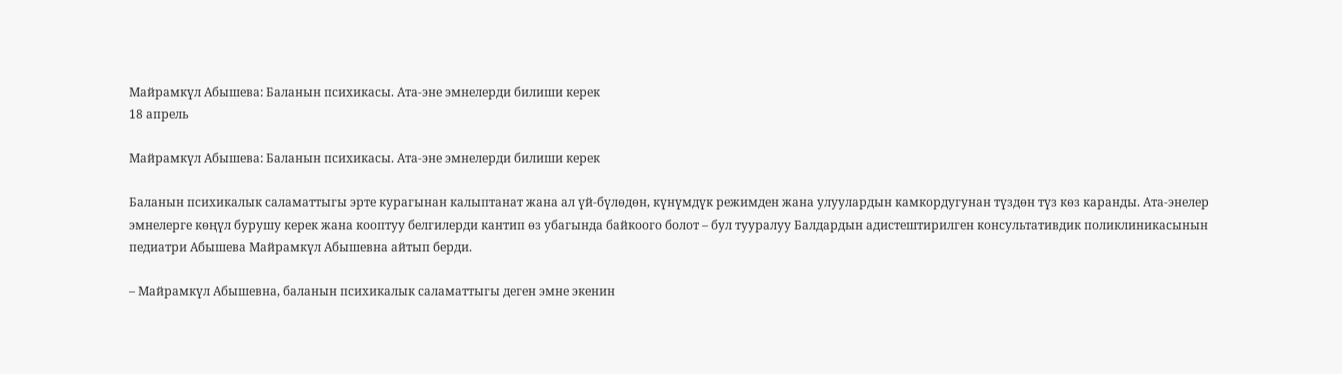Майрамкүл Абышева: Баланын психикасы. Ата-эне эмнелерди билиши керек
18 апрель

Майрамкүл Абышева: Баланын психикасы. Ата-эне эмнелерди билиши керек

Баланын психикалык саламаттыгы эрте курагынан калыптанат жана ал үй-бүлөдөн, күнүмдүк режимден жана улуулардын камкордугунан түздөн түз көз каранды. Ата-энелер эмнелерге көңүл бурушу керек жана кооптуу белгилерди кантип өз убагында байкоого болот – бул тууралуу Балдардын адистештирилген консультативдик поликлиникасынын педиатри Абышева Майрамкүл Абышевна айтып берди.

– Майрамкүл Абышевна, баланын психикалык саламаттыгы деген эмне экенин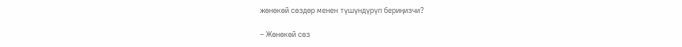жөнөкөй сөздөр менен түшүндүрүп бериңизчи?

– Жөнөкөй сөз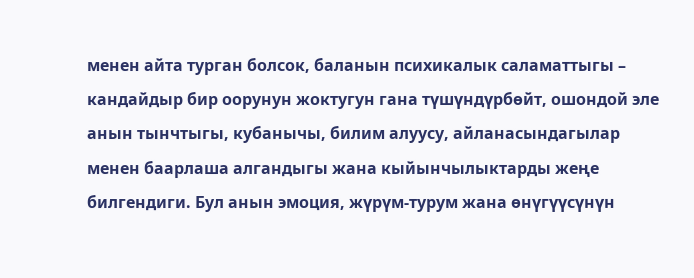менен айта турган болсок, баланын психикалык саламаттыгы – кандайдыр бир оорунун жоктугун гана түшүндүрбөйт, ошондой эле анын тынчтыгы, кубанычы, билим алуусу, айланасындагылар менен баарлаша алгандыгы жана кыйынчылыктарды жеңе билгендиги. Бул анын эмоция, жүрүм-турум жана өнүгүүсүнүн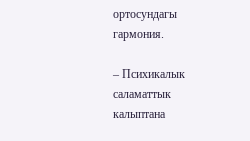ортосундагы гармония.

– Психикалык саламаттык калыптана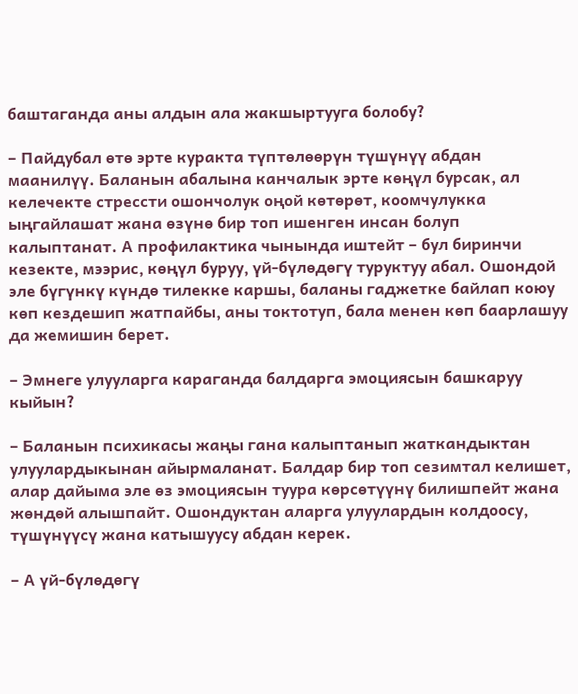баштаганда аны алдын ала жакшыртууга болобу?

– Пайдубал өтө эрте куракта түптөлөөрүн түшүнүү абдан маанилүү. Баланын абалына канчалык эрте көңүл бурсак, ал келечекте стрессти ошончолук оңой көтөрөт, коомчулукка ыңгайлашат жана өзүнө бир топ ишенген инсан болуп калыптанат. А профилактика чынында иштейт – бул биринчи кезекте, мээрис, көңүл буруу, үй-бүлөдөгү туруктуу абал. Ошондой эле бүгүнкү күндө тилекке каршы, баланы гаджетке байлап коюу көп кездешип жатпайбы, аны токтотуп, бала менен көп баарлашуу да жемишин берет.

– Эмнеге улууларга караганда балдарга эмоциясын башкаруу кыйын?

– Баланын психикасы жаңы гана калыптанып жаткандыктан улуулардыкынан айырмаланат. Балдар бир топ сезимтал келишет, алар дайыма эле өз эмоциясын туура көрсөтүүнү билишпейт жана жөндөй алышпайт. Ошондуктан аларга улуулардын колдоосу, түшүнүүсү жана катышуусу абдан керек.

– А үй-бүлөдөгү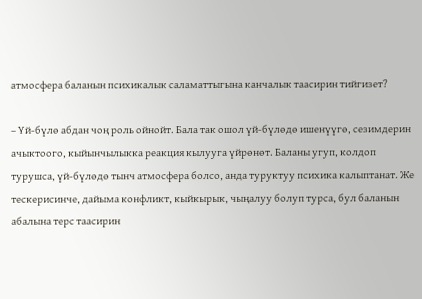атмосфера баланын психикалык саламаттыгына канчалык таасирин тийгизет?

– Үй-бүлө абдан чоң роль ойнойт. Бала так ошол үй-бүлөдө ишенүүгө, сезимдерин ачыктоого, кыйынчылыкка реакция кылууга үйрөнөт. Баланы угуп, колдоп турушса, үй-бүлөдө тынч атмосфера болсо, анда туруктуу психика калыптанат. Же тескерисинче, дайыма конфликт, кыйкырык, чыңалуу болуп турса, бул баланын абалына терс таасирин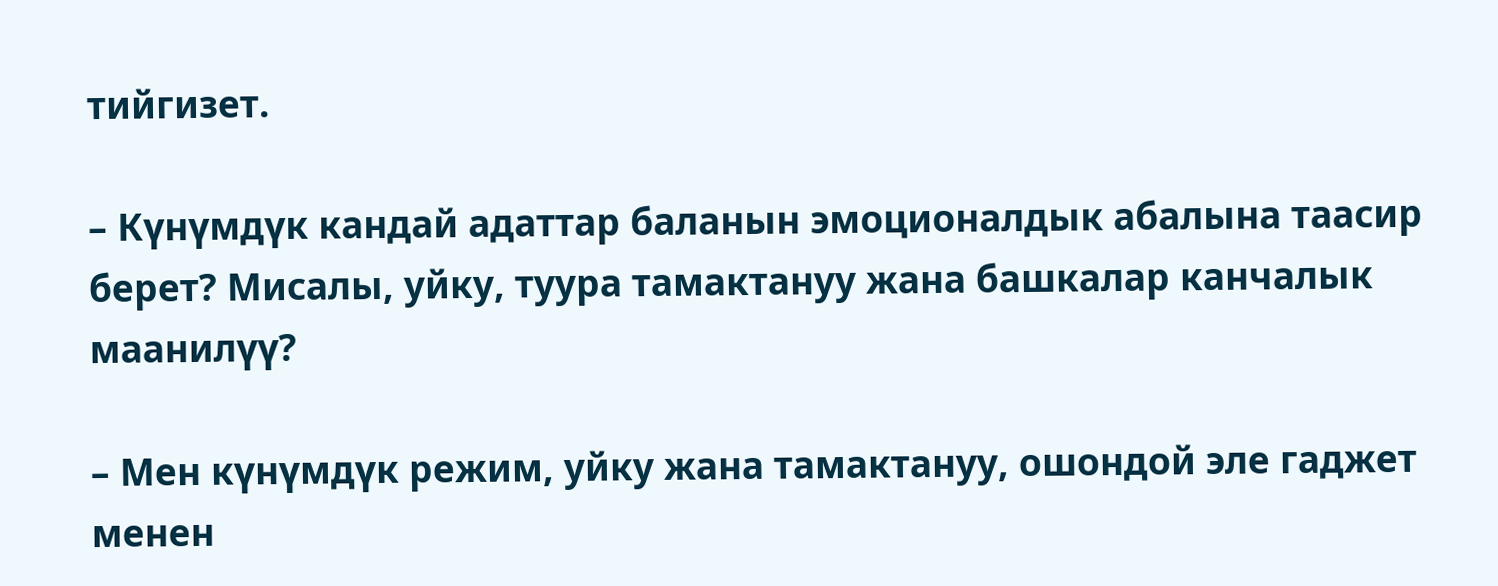тийгизет.

– Күнүмдүк кандай адаттар баланын эмоционалдык абалына таасир берет? Мисалы, уйку, туура тамактануу жана башкалар канчалык маанилүү?

– Мен күнүмдүк режим, уйку жана тамактануу, ошондой эле гаджет менен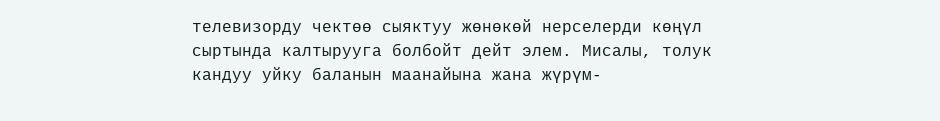телевизорду чектөө сыяктуу жөнөкөй нерселерди көңүл сыртында калтырууга болбойт дейт элем. Мисалы, толук кандуу уйку баланын маанайына жана жүрүм-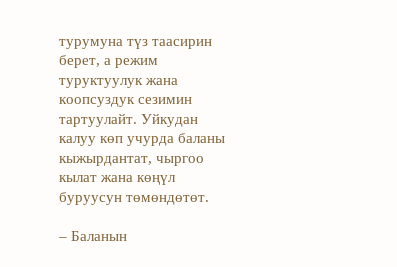турумуна түз таасирин берет, а режим туруктуулук жана коопсуздук сезимин тартуулайт. Уйкудан калуу көп учурда баланы кыжырдантат, чыргоо кылат жана көңүл буруусун төмөндөтөт.

– Баланын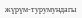жүрүм-турумундагы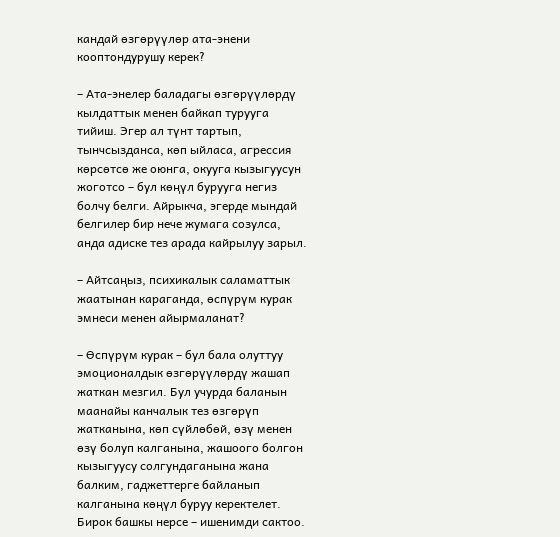кандай өзгөрүүлөр ата-энени кооптондурушу керек?

– Ата-энелер баладагы өзгөрүүлөрдү кылдаттык менен байкап турууга тийиш. Эгер ал түнт тартып, тынчсызданса, көп ыйласа, агрессия көрсөтсө же оюнга, окууга кызыгуусун жоготсо – бул көңүл бурууга негиз болчу белги. Айрыкча, эгерде мындай белгилер бир нече жумага созулса, анда адиске тез арада кайрылуу зарыл.

– Айтсаңыз, психикалык саламаттык жаатынан караганда, өспүрүм курак эмнеси менен айырмаланат?

– Өспүрүм курак – бул бала олуттуу эмоционалдык өзгөрүүлөрдү жашап жаткан мезгил. Бул учурда баланын маанайы канчалык тез өзгөрүп жатканына, көп сүйлөбөй, өзү менен өзү болуп калганына, жашоого болгон кызыгуусу солгундаганына жана балким, гаджеттерге байланып калганына көңүл буруу керектелет. Бирок башкы нерсе – ишенимди сактоо.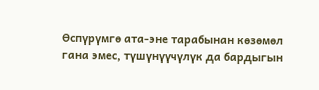Өспүрүмгө ата-эне тарабынан көзөмөл гана эмес, түшүнүүчүлүк да бардыгын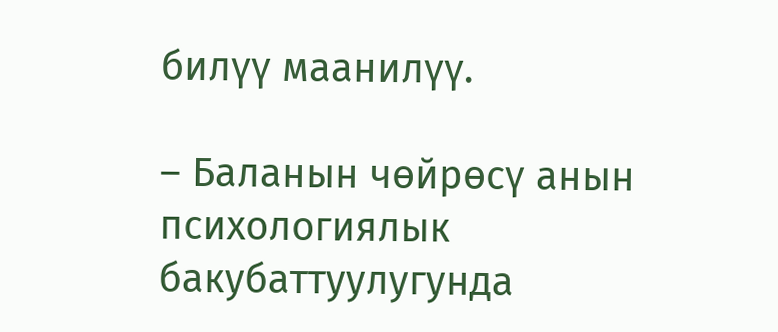билүү маанилүү.

– Баланын чөйрөсү анын психологиялык бакубаттуулугунда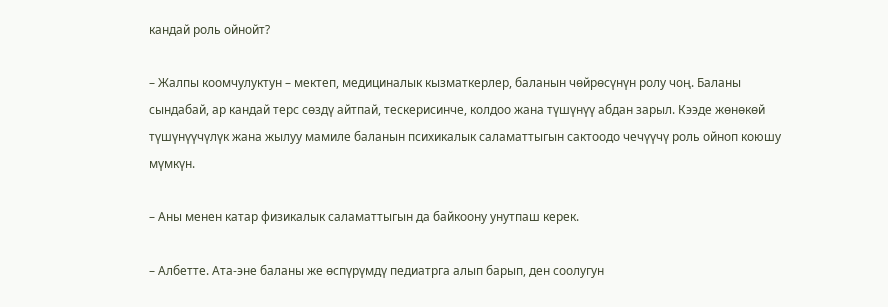кандай роль ойнойт?

– Жалпы коомчулуктун – мектеп, медициналык кызматкерлер, баланын чөйрөсүнүн ролу чоң. Баланы сындабай, ар кандай терс сөздү айтпай, тескерисинче, колдоо жана түшүнүү абдан зарыл. Кээде жөнөкөй түшүнүүчүлүк жана жылуу мамиле баланын психикалык саламаттыгын сактоодо чечүүчү роль ойноп коюшу мүмкүн.

– Аны менен катар физикалык саламаттыгын да байкоону унутпаш керек.

– Албетте. Ата-эне баланы же өспүрүмдү педиатрга алып барып, ден соолугун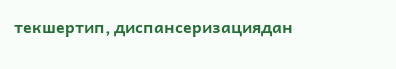текшертип, диспансеризациядан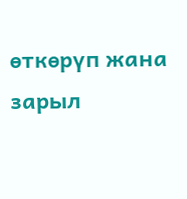өткөрүп жана зарыл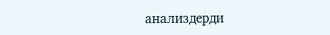анализдерди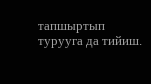тапшыртып турууга да тийиш.